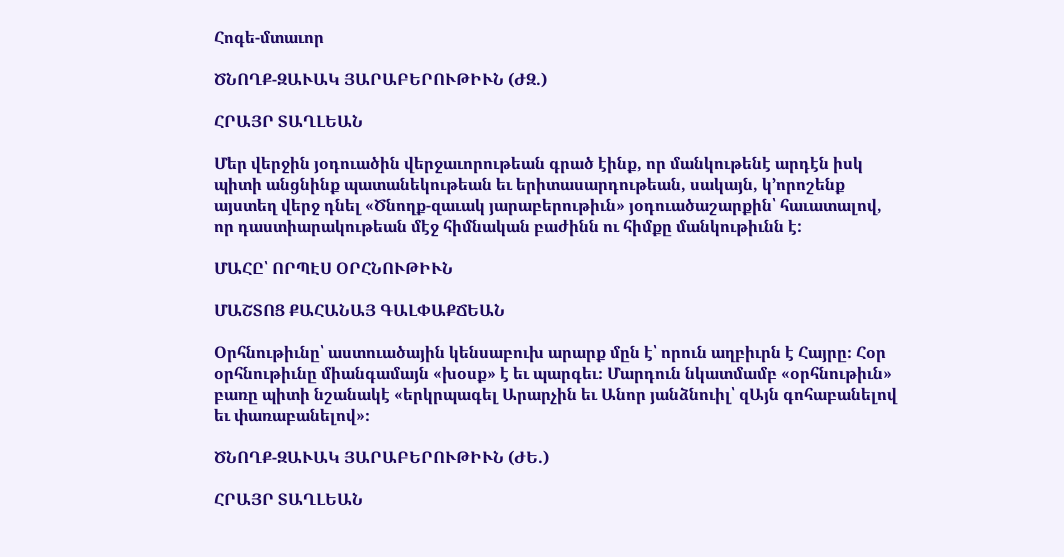Հոգե-մտաւոր

ԾՆՈՂՔ-ԶԱՒԱԿ ՅԱՐԱԲԵՐՈՒԹԻՒՆ (ԺԶ.)

ՀՐԱՅՐ ՏԱՂԼԵԱՆ

Մեր վերջին յօդուածին վերջաւորութեան գրած էինք, որ մանկութենէ արդէն իսկ պիտի անցնինք պատանեկութեան եւ երիտասարդութեան, սակայն, կ՚որոշենք այստեղ վերջ դնել «Ծնողք-զաւակ յարաբերութիւն» յօդուածաշարքին՝ հաւատալով, որ դաստիարակութեան մէջ հիմնական բաժինն ու հիմքը մանկութիւնն է:

ՄԱՀԸ՝ ՈՐՊԷՍ ՕՐՀՆՈՒԹԻՒՆ

ՄԱՇՏՈՑ ՔԱՀԱՆԱՅ ԳԱԼՓԱՔՃԵԱՆ

Օրհնութիւնը՝ աստուածային կենսաբուխ արարք մըն է՝ որուն աղբիւրն է Հայրը։ Հօր օրհնութիւնը միանգամայն «խօսք» է եւ պարգեւ։ Մարդուն նկատմամբ «օրհնութիւն» բառը պիտի նշանակէ «երկրպագել Արարչին եւ Անոր յանձնուիլ՝ զԱյն գոհաբանելով եւ փառաբանելով»։

ԾՆՈՂՔ-ԶԱՒԱԿ ՅԱՐԱԲԵՐՈՒԹԻՒՆ (ԺԵ.)

ՀՐԱՅՐ ՏԱՂԼԵԱՆ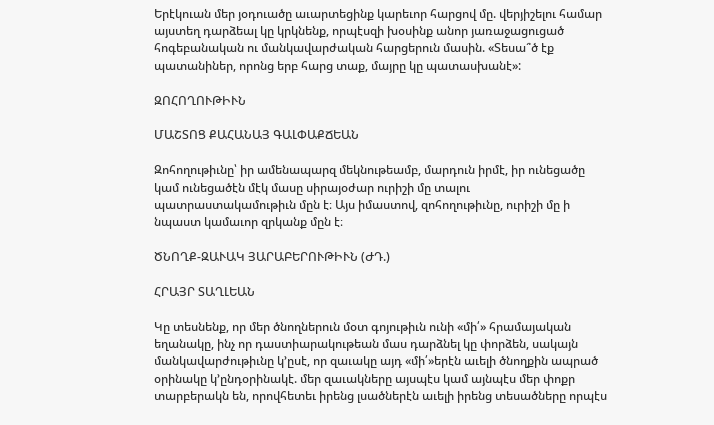Երէկուան մեր յօդուածը աւարտեցինք կարեւոր հարցով մը. վերյիշելու համար այստեղ դարձեալ կը կրկնենք, որպէսզի խօսինք անոր յառաջացուցած հոգեբանական ու մանկավարժական հարցերուն մասին. «Տեսա՞ծ էք պատանիներ, որոնց երբ հարց տաք, մայրը կը պատասխանէ»:

ԶՈՀՈՂՈՒԹԻՒՆ

ՄԱՇՏՈՑ ՔԱՀԱՆԱՅ ԳԱԼՓԱՔՃԵԱՆ

Զոհողութիւնը՝ իր ամենապարզ մեկնութեամբ, մարդուն իրմէ, իր ունեցածը կամ ունեցածէն մէկ մասը սիրայօժար ուրիշի մը տալու պատրաստակամութիւն մըն է։ Այս իմաստով, զոհողութիւնը, ուրիշի մը ի նպաստ կամաւոր զրկանք մըն է։

ԾՆՈՂՔ-ԶԱՒԱԿ ՅԱՐԱԲԵՐՈՒԹԻՒՆ (ԺԴ.)

ՀՐԱՅՐ ՏԱՂԼԵԱՆ

Կը տեսնենք, որ մեր ծնողներուն մօտ գոյութիւն ունի «մի՛» հրամայական եղանակը, ինչ որ դաստիարակութեան մաս դարձնել կը փորձեն, սակայն մանկավարժութիւնը կ՚ըսէ, որ զաւակը այդ «մի՛»երէն աւելի ծնողքին ապրած օրինակը կ՚ընդօրինակէ. մեր զաւակները այսպէս կամ այնպէս մեր փոքր տարբերակն են, որովհետեւ իրենց լսածներէն աւելի իրենց տեսածները որպէս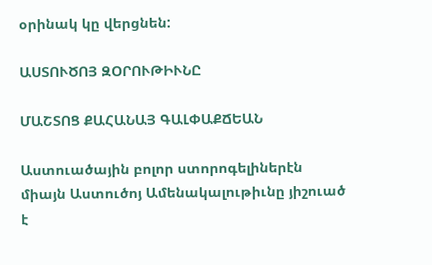օրինակ կը վերցնեն:

ԱՍՏՈՒԾՈՅ ԶՕՐՈՒԹԻՒՆԸ

ՄԱՇՏՈՑ ՔԱՀԱՆԱՅ ԳԱԼՓԱՔՃԵԱՆ

Աստուածային բոլոր ստորոգելիներէն միայն Աստուծոյ Ամենակալութիւնը յիշուած է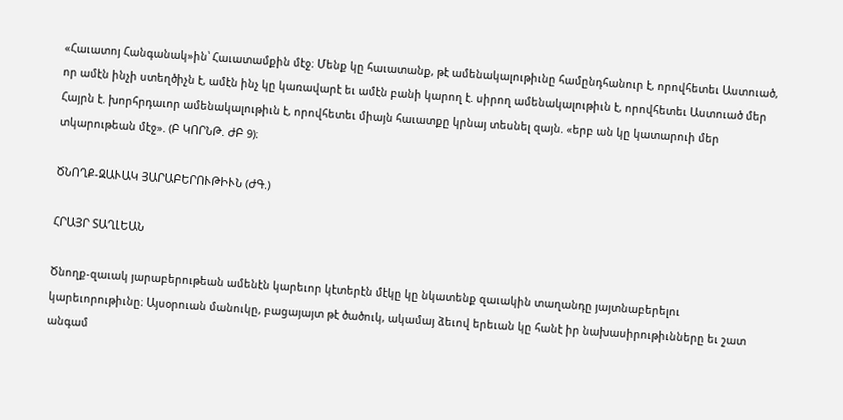«Հաւատոյ Հանգանակ»ին՝ Հաւատամքին մէջ։ Մենք կը հաւատանք, թէ ամենակալութիւնը համընդհանուր է, որովհետեւ Աստուած, որ ամէն ինչի ստեղծիչն է, ամէն ինչ կը կառավարէ եւ ամէն բանի կարող է. սիրող ամենակալութիւն է, որովհետեւ Աստուած մեր Հայրն է. խորհրդաւոր ամենակալութիւն է, որովհետեւ միայն հաւատքը կրնայ տեսնել զայն. «երբ ան կը կատարուի մեր տկարութեան մէջ». (Բ ԿՈՐՆԹ. ԺԲ 9)։

ԾՆՈՂՔ-ԶԱՒԱԿ ՅԱՐԱԲԵՐՈՒԹԻՒՆ (ԺԳ.)

ՀՐԱՅՐ ՏԱՂԼԵԱՆ

Ծնողք-զաւակ յարաբերութեան ամենէն կարեւոր կէտերէն մէկը կը նկատենք զաւակին տաղանդը յայտնաբերելու կարեւորութիւնը։ Այսօրուան մանուկը, բացայայտ թէ ծածուկ, ակամայ ձեւով երեւան կը հանէ իր նախասիրութիւնները եւ շատ անգամ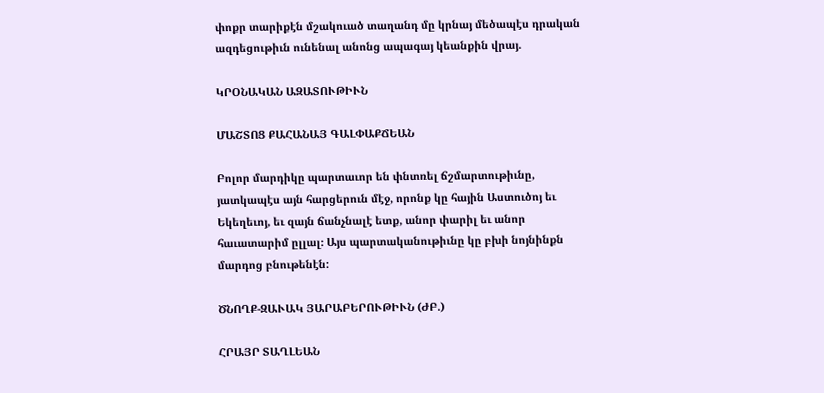փոքր տարիքէն մշակուած տաղանդ մը կրնայ մեծապէս դրական ազդեցութիւն ունենալ անոնց ապագայ կեանքին վրայ.

ԿՐՕՆԱԿԱՆ ԱԶԱՏՈՒԹԻՒՆ

ՄԱՇՏՈՑ ՔԱՀԱՆԱՅ ԳԱԼՓԱՔՃԵԱՆ

Բոլոր մարդիկը պարտաւոր են փնտռել ճշմարտութիւնը, յատկապէս այն հարցերուն մէջ, որոնք կը հային Աստուծոյ եւ Եկեղեւոյ, եւ զայն ճանչնալէ ետք, անոր փարիլ եւ անոր հաւատարիմ ըլլալ։ Այս պարտականութիւնը կը բխի նոյնինքն մարդոց բնութենէն:

ԾՆՈՂՔ-ԶԱՒԱԿ ՅԱՐԱԲԵՐՈՒԹԻՒՆ (ԺԲ.)

ՀՐԱՅՐ ՏԱՂԼԵԱՆ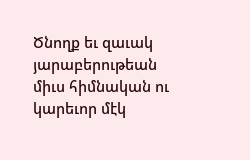Ծնողք եւ զաւակ յարաբերութեան միւս հիմնական ու կարեւոր մէկ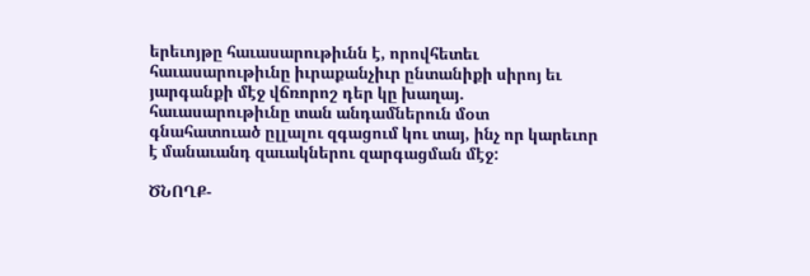երեւոյթը հաւասարութիւնն է, որովհետեւ հաւասարութիւնը իւրաքանչիւր ընտանիքի սիրոյ եւ յարգանքի մէջ վճռորոշ դեր կը խաղայ. հաւասարութիւնը տան անդամներուն մօտ գնահատուած ըլլալու զգացում կու տայ, ինչ որ կարեւոր է մանաւանդ զաւակներու զարգացման մէջ:

ԾՆՈՂՔ-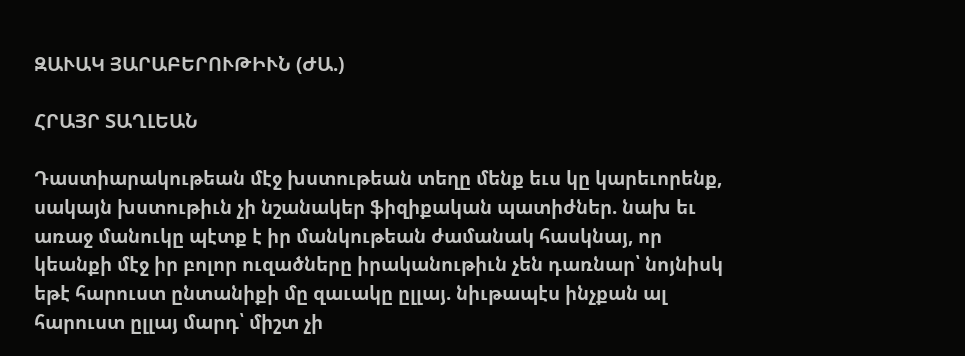ԶԱՒԱԿ ՅԱՐԱԲԵՐՈՒԹԻՒՆ (ԺԱ.)

ՀՐԱՅՐ ՏԱՂԼԵԱՆ

Դաստիարակութեան մէջ խստութեան տեղը մենք եւս կը կարեւորենք, սակայն խստութիւն չի նշանակեր ֆիզիքական պատիժներ. նախ եւ առաջ մանուկը պէտք է իր մանկութեան ժամանակ հասկնայ, որ կեանքի մէջ իր բոլոր ուզածները իրականութիւն չեն դառնար՝ նոյնիսկ եթէ հարուստ ընտանիքի մը զաւակը ըլլայ. նիւթապէս ինչքան ալ հարուստ ըլլայ մարդ՝ միշտ չի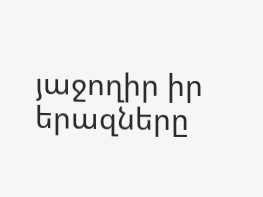յաջողիր իր երազները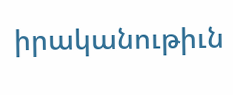իրականութիւն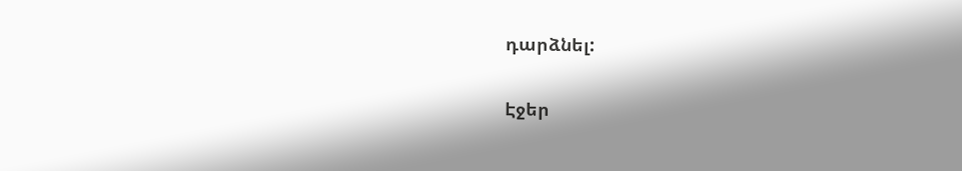դարձնել:

Էջեր